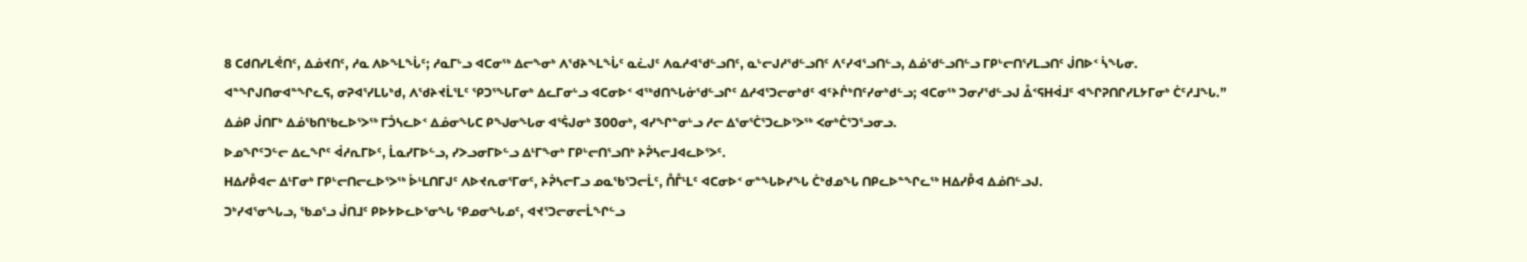8 ᑕᑯᑎᓯᒪᕚᑎᑦ, ᐃᓅᔪᑎᑦ, ᓱᓇ ᐱᐅᖕᒪᖔᑦ; ᓱᓇᒥᒡᓗ ᐊᑕᓂᖅ ᐃᓕᖕᓂᒃ ᐱᖁᔨᖕᒪᖔᑦ ᓇᓛᒍᑦ ᐱᓇᓱᐊᖁᓪᓗᑎᑦ, ᓇᒡᓕᒍᓱᖁᓪᓗᑎᑦ ᐱᑦᓯᐊᕐᓗᑎᓪᓗ, ᐃᓅᖁᓪᓗᑎᓪᓗ ᒥᑭᒡᓕᑎᕐᓯᒪᓗᑎᑦ ᒎᑎᐅᑉ ᓵᖓᓂ.
ᐊᓐᖏᒍᑎᓂᐊᓐᖏᓚᕋ, ᓂᕈᐊᕐᓯᒪᒐᒃᑯ, ᐱᖁᔨᔪᒫᕐᒪᑦ ᕿᑐᕐᖓᒥᓂᒃ ᐃᓚᒥᓂᒡᓗ ᐊᑕᓂᐅᑉ ᐊᖅᑯᑎᖓᓃᖁᓪᓗᒋᑦ ᐃᓱᐊᕐᑐᓕᓂᒃᑯᑦ ᐊᑦᔨᒌᒃᑎᑦᓯᓂᒃᑯᓪᓗ; ᐊᑕᓂᖅ ᑐᓂᓯᖁᓪᓗᒍ ᐂᑉᕋᕼᐋᒧᑦ ᐊᖏᕈᑎᒋᓯᒪᔭᒥᓂᒃ ᑖᑦᓱᒧᖓ.”
ᐃᓅᑭ ᒎᑎᒥᒃ ᐃᓅᖃᑎᖃᓚᐅᕐᐳᖅ ᒥᑑᓴᓚᐅᑉ ᐃᓅᓂᖓᑕ ᑭᖑᓂᖓᓂ ᐊᕐᕌᒍᓂᒃ 300ᓂᒃ, ᐊᓯᖏᓐᓂᒡᓗ ᓱᓕ ᐃᕐᓂᕐᑖᕐᑐᓚᐅᕐᐳᖅ ᐸᓂᒃᑖᕐᑐᕐᓗᓂᓗ.
ᐅᓄᖏᑦᑐᓪᓕ ᐃᓚᖏᑦ ᐋᓱᕆᒥᐅᑦ, ᒫᓇᓯᒥᐅᓪᓗ, ᓯᐳᓗᓂᒥᐅᓪᓗ ᐃᒻᒥᖕᓂᒃ ᒥᑭᒡᓕᑎᕐᓗᑎᒃ ᔨᕉᓴᓕᒧᐊᓚᐅᕐᐳᑦ.
ᕼᐃᓯᑬᐊᓕ ᐃᒻᒥᓂᒃ ᒥᑭᒡᓕᑎᓕᓚᐅᕐᐳᖅ ᐆᒻᒪᑎᒥᒍᑦ ᐱᐅᔪᕆᓂᕐᒥᓂᑦ, ᔨᕉᓴᓕᒥᓗ ᓄᓇᖃᕐᑐᓕᒫᑦ, ᑍᒤᒻᒪᑦ ᐊᑕᓂᐅᑉ ᓂᓐᖓᐅᓯᖓ ᑖᒃᑯᓄᖓ ᑎᑭᓚᐅᓐᖏᓚᖅ ᕼᐃᓯᑬᐊ ᐃᓅᑎᓪᓗᒍ.
ᑐᒃᓯᐊᕐᓂᖓᓗ, ᖃᓄᕐᓗ ᒎᑎᒧᑦ ᑭᐅᔭᐅᓚᐅᕐᓂᖓ ᕿᓄᓂᖓᓄᑦ, ᐊᔪᕐᑐᓕᓂᓕᒫᖏᓪᓗ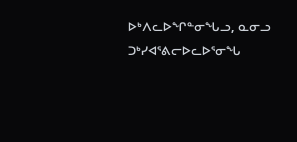ᐅᒃᐱᓚᐅᖏᓐᓂᖓᓗ, ᓇᓂᓗ ᑐᒃᓯᐊᕐᕕᓕᐅᓚᐅᕐᓂᖓ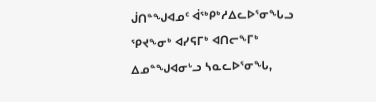ᒎᑎᓐᖑᐊᓄᑦ ᐋᖅᑭᒃᓱᐃᓚᐅᕐᓂᖓᓗ ᕿᔪᖕᓂᒃ ᐊᓯᕋᒥᒃ ᐊᑎᓕᖕᒥᒃ ᐃᓄᓐᖑᐊᓂᒡᓗ ᓴᓇᓚᐅᕐᓂᖓ,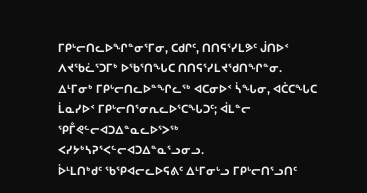ᒥᑭᒡᓕᑎᓚᐅᖏᓐᓂᕐᒥᓂ, ᑕᑯᒋᑦ, ᑎᑎᕋᕐᓯᒪᕗᑦ ᒎᑎᐅᑉ ᐱᔪᖃᓛᕐᑐᒥᒃ ᐅᖃᕐᑎᖓᑕ ᑎᑎᕋᕐᓯᒪᔪᖁᑎᖏᓐᓂ.
ᐃᒻᒥᓂᒃ ᒥᑭᒡᓕᑎᓚᐅᓐᖏᓚᖅ ᐊᑕᓂᐅᑉ ᓵᖓᓂ, ᐊᑖᑕᖓᑕ ᒫᓇᓯᐅᑉ ᒥᑭᒡᓕᑎᕐᓂᕆᓚᐅᕐᑕᖓᑐᑦ; ᐋᒪᓐᓕ ᕿᒤᕙᓪᓕᐊᑐᐃᓐᓇᓚᐅᕐᐳᖅ ᐸᓯᔭᒃᓴᕈᕐᐸᓪᓕᐊᑐᐃᓐᓇᕐᓗᓂᓗ.
ᐆᒻᒪᑎᒃᑯᑦ ᖃᕿᐊᓕᓚᐅᕋᕕᑦ ᐃᒻᒥᓂᒡᓗ ᒥᑭᒡᓕᑎᕐᓗᑎᑦ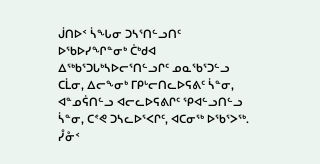ᒎᑎᐅᑉ ᓵᖓᓂ ᑐᓴᕐᑎᓪᓗᑎᑦ ᐅᖃᐅᓯᖏᓐᓂᒃ ᑖᒃᑯᐊ ᐃᖅᑲᕐᑐᒐᒃᓴᐅᓕᕐᑎᓪᓗᒋᑦ ᓄᓇᖃᕐᑐᓪᓗ ᑕᒫᓂ, ᐃᓕᖕᓂᒃ ᒥᑭᒡᓕᑎᓚᐅᕋᕕᑦ ᓵᓐᓂ, ᐊᓐᓄᕌᑎᓪᓗ ᐊᓕᓚᐅᕋᕕᒋᑦ ᕿᐊᓪᓗᑎᓪᓗ ᓵᓐᓂ, ᑕᕝᕙ ᑐᓴᓚᐅᕐᐸᒋᑦ, ᐊᑕᓂᖅ ᐅᖃᕐᐳᖅ.
ᓮᓁᑉ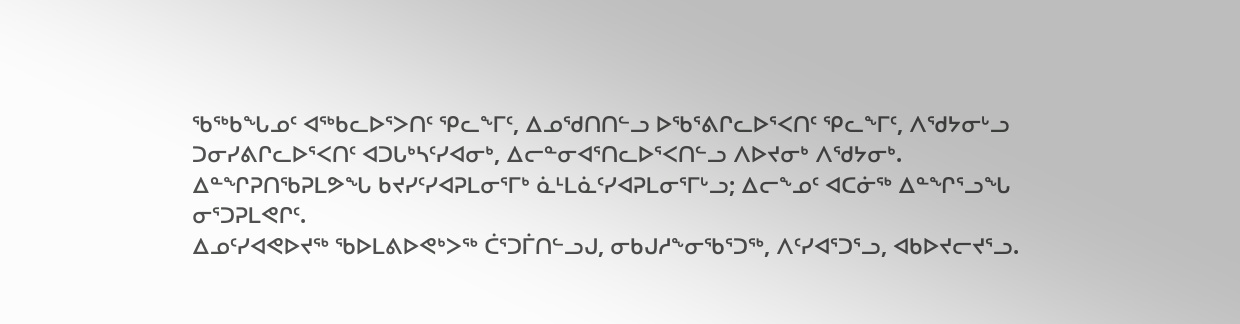ᖃᖅᑲᖓᓄᑦ ᐊᖅᑲᓚᐅᕐᐳᑎᑦ ᕿᓚᖕᒥᑦ, ᐃᓄᖁᑎᑎᓪᓗ ᐅᖃᕐᕕᒋᓚᐅᕐᐸᑎᑦ ᕿᓚᖕᒥᑦ, ᐱᖁᔭᓂᒡᓗ ᑐᓂᓯᕕᒋᓚᐅᕐᐸᑎᑦ ᐊᑐᒐᒃᓴᑦᓯᐊᓂᒃ, ᐃᓕᓐᓂᐊᕐᑎᓚᐅᕐᐸᑎᓪᓗ ᐱᐅᔪᓂᒃ ᐱᖁᔭᓂᒃ.
ᐃᓐᖏᕈᑎᖃᕈᒪᕗᖓ ᑲᔪᓯᑦᓯᐊᕈᒪᓂᕐᒥᒃ ᓈᒻᒪᓈᑦᓯᐊᕈᒪᓂᕐᒥᒡᓗ; ᐃᓕᖕᓄᑦ ᐊᑕᓃᖅ ᐃᓐᖏᕐᓗᖓ ᓂᕐᑐᕈᒪᕙᒋᑦ.
ᐃᓄᑦᓯᐊᕙᐅᔪᖅ ᖃᐅᒪᕕᐅᕙᒃᐳᖅ ᑖᕐᑐᒦᑎᓪᓗᒍ, ᓂᑲᒍᓱᖕᓂᖃᕐᑐᖅ, ᐱᑦᓯᐊᕐᑐᕐᓗ, ᐊᑲᐅᔪᓕᔪᕐᓗ.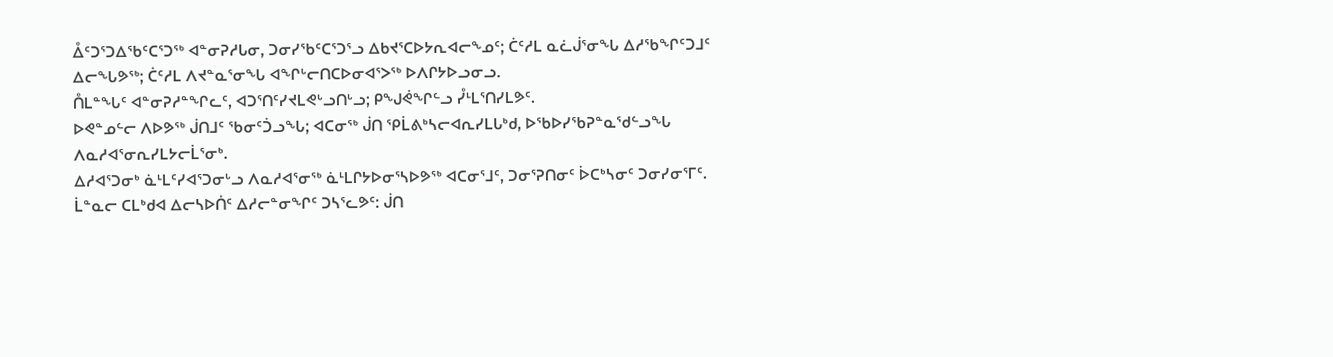ᐂᑦᑐᕐᑐᐃᖃᑦᑕᕐᑐᖅ ᐊᓐᓂᕈᓱᒐᓂ, ᑐᓂᓯᖃᑦᑕᕐᑐᕐᓗ ᐃᑲᔪᕐᑕᐅᔭᕆᐊᓕᖕᓄᑦ; ᑖᑦᓱᒪ ᓇᓛᒎᕐᓂᖓ ᐃᓱᖃᖏᑦᑐᒧᑦ ᐃᓕᖓᕗᖅ; ᑖᑦᓱᒪ ᐱᔪᓐᓇᕐᓂᖓ ᐊᖏᒡᓕᑎᑕᐅᓂᐊᕐᐳᖅ ᐅᐱᒋᔭᐅᓗᓂᓗ.
ᑍᒪᓐᖓᑦ ᐊᓐᓂᕈᓱᓐᖏᓚᑦ, ᐊᑐᕐᑎᑦᓯᔪᒪᕙᒡᓗᑎᒡᓗ; ᑭᖑᕚᖏᓪᓗ ᓮᒻᒪᕐᑎᓯᒪᕗᑦ.
ᐅᕙᓐᓄᓪᓕ ᐱᐅᕗᖅ ᒎᑎᒧᑦ ᖃᓂᑦᑑᓗᖓ; ᐊᑕᓂᖅ ᒎᑎ ᕿᒫᕕᒃᓴᓕᐊᕆᓯᒪᒐᒃᑯ, ᐅᖃᐅᓯᖃᕈᓐᓇᖁᓪᓗᖓ ᐱᓇᓱᐊᕐᓂᕆᓯᒪᔭᓕᒫᕐᓂᒃ.
ᐃᓱᐊᕐᑐᓂᒃ ᓈᒻᒪᑦᓯᐊᕐᑐᓂᒡᓗ ᐱᓇᓱᐊᕐᓂᖅ ᓈᒻᒪᒋᔭᐅᓂᕐᓴᐅᕗᖅ ᐊᑕᓂᕐᒧᑦ, ᑐᓂᕐᕈᑎᓂᑦ ᐆᑕᒃᓴᓂᑦ ᑐᓂᓯᓂᕐᒥᑦ.
ᒫᓐᓇᓕ ᑕᒪᒃᑯᐊ ᐃᓕᓴᐅᑏᑦ ᐃᓱᓕᓐᓂᖏᑦ ᑐᓴᕐᓚᕗᑦ: ᒎᑎ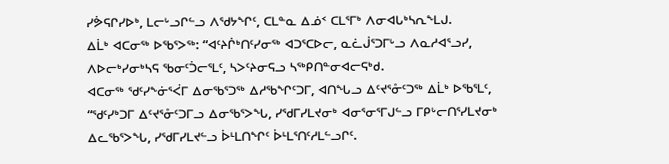ᓯᕘᕋᒋᓯᐅᒃ, ᒪᓕᒡᓗᒋᓪᓗ ᐱᖁᔭᖏᑦ, ᑕᒪᓐᓇ ᐃᓅᑉ ᑕᒪᕐᒥᒃ ᐱᓂᐊᒐᒃᓴᕆᖕᒪᒍ.
ᐃᒫᒃ ᐊᑕᓂᖅ ᐅᖃᕐᐳᖅ: “ᐊᑦᔨᒌᒃᑎᑦᓯᓂᖅ ᐊᑐᕐᑕᐅᓕ, ᓇᓛᒎᕐᑐᒥᒡᓗ ᐱᓇᓱᐊᕐᓗᓯ, ᐱᐅᓕᒃᓯᓂᒃᓴᕋ ᖃᓂᑦᑑᓕᕐᒪᑦ, ᓴᐳᑦᔨᓂᕋᓗ ᓴᖅᑭᑎᓐᓂᐊᓕᕋᒃᑯ.
ᐊᑕᓂᖅ ᖁᑦᓯᖕᓃᕐᐹᒥ ᐃᓂᖃᕐᑐᖅ ᐃᓱᖃᖏᑦᑐᒥ, ᐊᑎᖓᓗ ᐃᑦᔪᕐᓁᑦᑐᖅ ᐃᒫᒃ ᐅᖃᕐᒪᑦ, “ᖁᑦᓯᒃᑐᒥ ᐃᑦᔪᕐᓁᑦᑐᒥᓗ ᐃᓂᖃᕐᐳᖓ, ᓯᖁᒥᓯᒪᔪᓂᒃ ᐊᓂᕐᓂᕐᒥᒍᓪᓗ ᒥᑭᒡᓕᑎᕐᓯᒪᔪᓂᒃ ᐃᓚᖃᕐᐳᖓ, ᓯᖁᒥᓯᒪᔪᓪᓗ ᐆᒻᒪᑎᖏᑦ ᐆᒻᒪᕐᑎᑦᓱᒪᓪᓗᒋᑦ.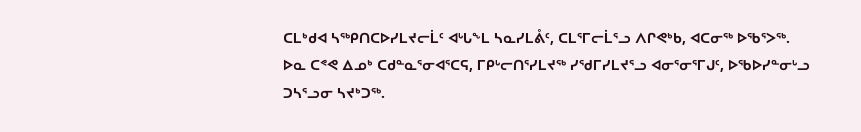ᑕᒪᒃᑯᐊ ᓴᖅᑭᑎᑕᐅᓯᒪᔪᓕᒫᑦ ᐊᒡᒐᖕᒪ ᓴᓇᓯᒪᕔᑦ, ᑕᒪᕐᒥᓕᒫᕐᓗ ᐱᒋᕙᒃᑲ, ᐊᑕᓂᖅ ᐅᖃᕐᐳᖅ. ᐅᓇ ᑕᕝᕙ ᐃᓄᒃ ᑕᑯᓐᓇᕐᓂᐊᕐᑕᕋ, ᒥᑭᒡᓕᑎᕐᓯᒪᔪᖅ ᓯᖁᒥᓯᒪᔪᕐᓗ ᐊᓂᕐᓂᕐᒥᒍᑦ, ᐅᖃᐅᓯᓐᓂᒡᓗ ᑐᓴᕐᓗᓂ ᓴᔪᒃᑐᖅ.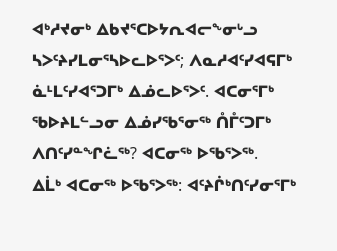ᐊᒃᓱᔪᓂᒃ ᐃᑲᔪᕐᑕᐅᔭᕆᐊᓕᖕᓂᒡᓗ ᓴᐳᑦᔨᓯᒪᓂᕐᓴᐅᓚᐅᕐᐳᑦ; ᐱᓇᓱᐊᑦᓯᐊᕋᒥᒃ ᓈᒻᒪᑦᓯᐊᕐᑐᒥᒃ ᐃᓅᓚᐅᕐᐳᑦ. ᐊᑕᓂᕐᒥᒃ ᖃᐅᔨᒪᓪᓗᓂ ᐃᓅᓯᖃᕐᓂᖅ ᑍᒤᑦᑐᒥᒃ ᐱᑎᑦᓯᓐᖏᓛᖅ? ᐊᑕᓂᖅ ᐅᖃᕐᐳᖅ.
ᐃᒫᒃ ᐊᑕᓂᖅ ᐅᖃᕐᐳᖅ: ᐊᑦᔨᒌᒃᑎᑦᓯᓂᕐᒥᒃ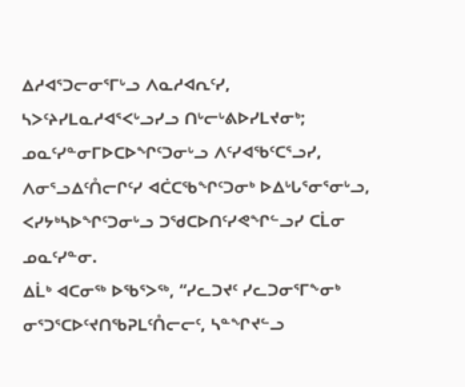ᐃᓱᐊᕐᑐᓕᓂᕐᒥᒡᓗ ᐱᓇᓱᐊᕆᑦᓯ, ᓴᐳᑦᔨᓯᒪᓇᓱᐊᕐᐸᒡᓗᓯᓗ ᑎᒡᓕᒡᕕᐅᓯᒪᔪᓂᒃ; ᓄᓇᑦᓯᓐᓂᒥᐅᑕᐅᖏᑦᑐᓂᒡᓗ ᐱᑦᓯᐊᖃᑦᑕᕐᓗᓯ, ᐱᓂᕐᓗᐃᑦᑍᓕᒋᑦᓯ ᐊᑖᑕᖃᖏᑦᑐᓂᒃ ᐅᐃᒡᒐᕐᓂᕐᓂᒡᓗ, ᐸᓯᔭᒃᓴᐅᖏᑦᑐᓂᒡᓗ ᑐᖁᑕᐅᑎᑦᓯᕙᖏᓪᓗᓯ ᑕᒫᓂ ᓄᓇᑦᓯᓐᓂ.
ᐃᒫᒃ ᐊᑕᓂᖅ ᐅᖃᕐᐳᖅ, “ᓯᓚᑐᔪᑦ ᓯᓚᑐᓂᕐᒥᖕᓂᒃ ᓂᕐᑐᕐᑕᐅᑦᔪᑎᖃᕈᒪᑦᑍᓕᓕᑦ, ᓴᓐᖏᔪᓪᓗ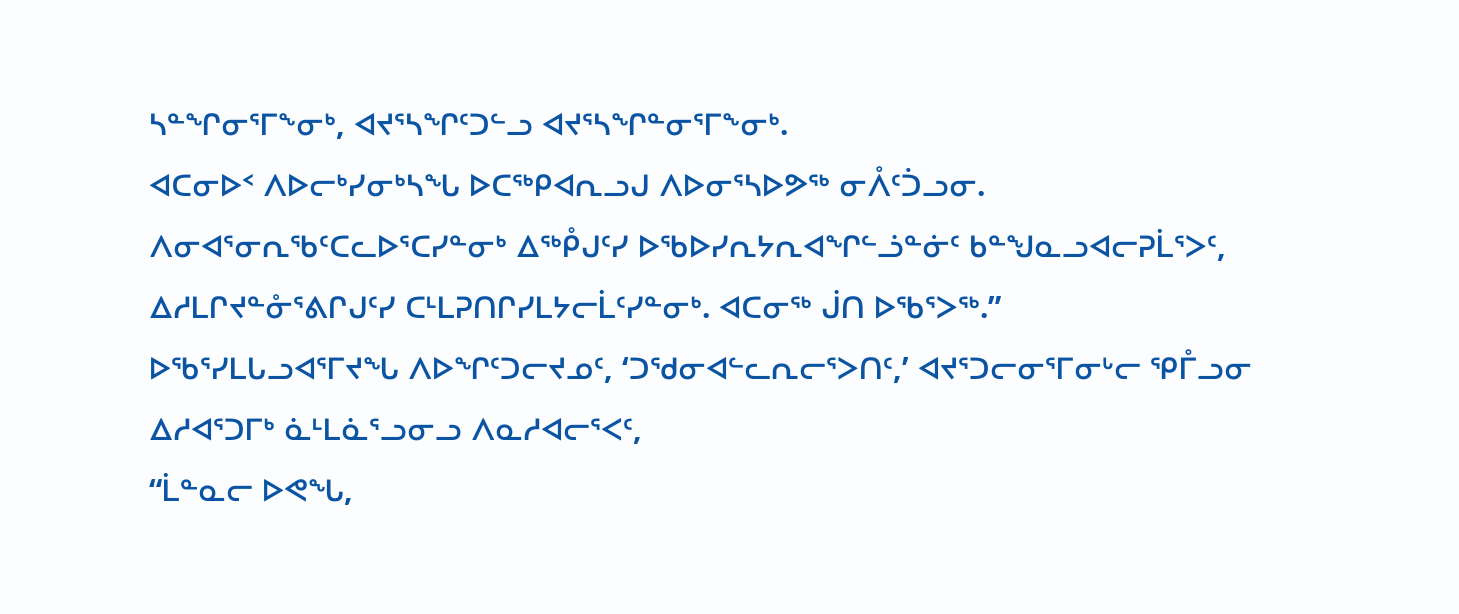ᓴᓐᖏᓂᕐᒥᖕᓂᒃ, ᐊᔪᕐᓴᖏᑦᑐᓪᓗ ᐊᔪᕐᓴᖏᓐᓂᕐᒥᖕᓂᒃ.
ᐊᑕᓂᐅᑉ ᐱᐅᓕᒃᓯᓂᒃᓴᖓ ᐅᑕᖅᑭᐊᕆᓗᒍ ᐱᐅᓂᕐᓴᐅᕗᖅ ᓂᐰᑦᑑᓗᓂ.
ᐱᓂᐊᕐᓂᕆᖃᑦᑕᓚᐅᕐᑕᓯᓐᓂᒃ ᐃᖅᑬᒍᑦᓯ ᐅᖃᐅᓯᕆᔭᕆᐊᖏᓪᓘᓐᓃᑦ ᑲᓐᖑᓇᓗᐊᓕᕈᒫᕐᐳᑦ, ᐃᓱᒪᒋᔪᓐᓁᕐᕕᒋᒍᑦᓯ ᑕᒻᒪᕈᑎᒋᓯᒪᔭᓕᒫᑦᓯᓐᓂᒃ. ᐊᑕᓂᖅ ᒎᑎ ᐅᖃᕐᐳᖅ.”
ᐅᖃᕐᓯᒪᒐᓗᐊᕐᒥᔪᖓ ᐱᐅᖏᑦᑐᓕᔪᓄᑦ, ‘ᑐᖁᓂᐊᓪᓚᕆᓕᕐᐳᑎᑦ,’ ᐊᔪᕐᑐᓕᓂᕐᒥᓂᒡᓕ ᕿᒤᓗᓂ ᐃᓱᐊᕐᑐᒥᒃ ᓈᒻᒪᓈᕐᓗᓂᓗ ᐱᓇᓱᐊᓕᕐᐸᑦ,
“ᒫᓐᓇᓕ ᐅᕙᖓ,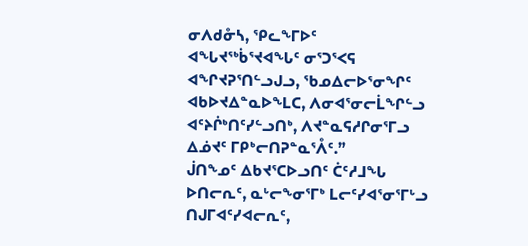ᓂᐱᑯᓁᓴ, ᕿᓚᖕᒥᐅᑦ ᐊᖓᔪᖅᑳᕐᔪᐊᖓᑦ ᓂᕐᑐᕐᐸᕋ ᐊᖏᔪᕈᕐᑎᓪᓗᒍᓗ, ᖃᓄᐃᓕᐅᕐᓂᖏᑦ ᐊᑲᐅᔪᐃᓐᓇᐅᖕᒪᑕ, ᐱᓂᐊᕐᓂᓕᒫᖏᓪᓗ ᐊᑦᔨᒌᒃᑎᑦᓯᓪᓗᑎᒃ, ᐱᔪᓐᓇᕋᓱᒋᓂᕐᒥᓗ ᐃᓅᔪᑦ ᒥᑭᒃᓕᑎᕈᓐᓇᕐᐰᑦ.”
ᒎᑎᖕᓄᑦ ᐃᑲᔪᕐᑕᐅᓗᑎᑦ ᑖᑦᓱᒧᖓ ᐅᑎᓕᕆᑦ, ᓇᒡᓕᖕᓂᕐᒥᒃ ᒪᓕᑦᓯᐊᕐᓂᕐᒥᒡᓗ ᑎᒍᒥᐊᑦᓯᐊᓕᕆᑦ,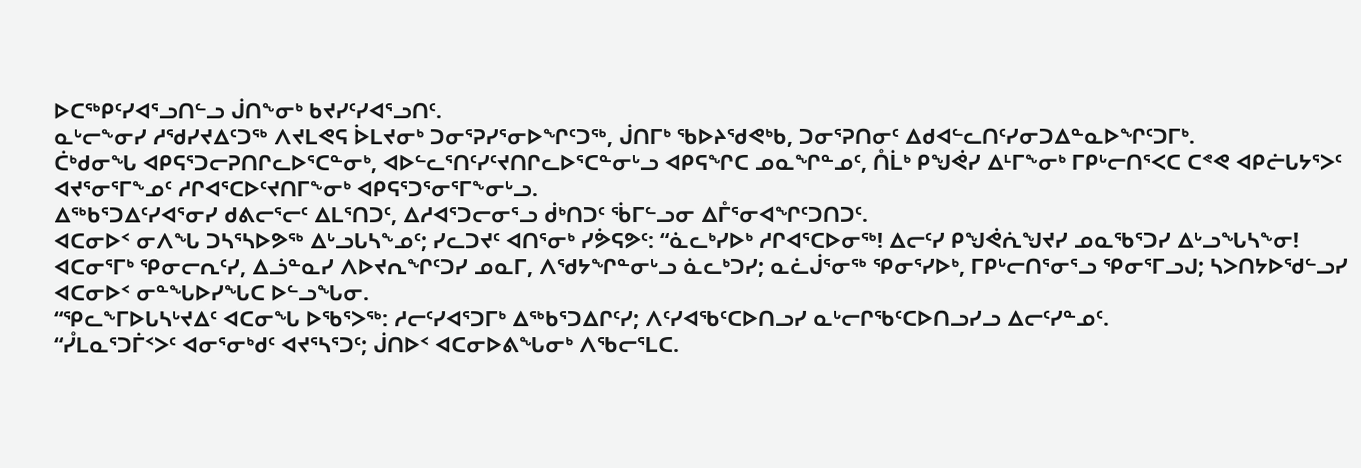ᐅᑕᖅᑭᑦᓯᐊᕐᓗᑎᓪᓗ ᒎᑎᖕᓂᒃ ᑲᔪᓯᑦᓯᐊᕐᓗᑎᑦ.
ᓇᒡᓕᖕᓂᓯ ᓱᖁᓯᔪᐃᑦᑐᖅ ᐱᔪᒪᕙᕋ ᐆᒪᔪᓂᒃ ᑐᓂᕐᕈᓯᕐᓂᐅᖏᑦᑐᖅ, ᒎᑎᒥᒃ ᖃᐅᔨᖁᕙᒃᑲ, ᑐᓂᕐᕈᑎᓂᑦ ᐃᑯᐊᓪᓚᑎᑦᓯᓂᑐᐃᓐᓇᐅᖏᑦᑐᒥᒃ.
ᑖᒃᑯᓂᖓ ᐊᑭᕋᕐᑐᓕᕈᑎᒋᓚᐅᕐᑕᓐᓂᒃ, ᐊᐅᓪᓚᕐᑎᑦᓯᑦᔪᑎᒋᓚᐅᕐᑕᓐᓂᒡᓗ ᐊᑭᕋᖏᑕ ᓄᓇᖏᓐᓄᑦ, ᑍᒫᒃ ᑭᖑᕚᓯ ᐃᒻᒥᖕᓂᒃ ᒥᑭᒡᓕᑎᕐᐸᑕ ᑕᕝᕙ ᐊᑭᓖᒐᔭᕐᐳᑦ ᐊᔪᕐᓂᕐᒥᖕᓄᑦ ᓱᒋᐊᕐᑕᐅᑦᔪᑎᒥᖕᓂᒃ ᐊᑭᕋᕐᑐᕐᓂᕐᒥᖕᓂᒡᓗ.
ᐃᖅᑲᕐᑐᐃᑦᓯᐊᕐᓂᓯ ᑯᕕᓕᕐᓕᑦ ᐃᒪᕐᑎᑐᑦ, ᐃᓱᐊᕐᑐᓕᓂᕐᓗ ᑰᒃᑎᑐᑦ ᖄᒥᓪᓗᓂ ᐃᒤᕐᓂᐊᖏᑦᑐᑎᑐᑦ.
ᐊᑕᓂᐅᑉ ᓂᐱᖓ ᑐᓴᕐᓴᐅᕗᖅ ᐃᒡᓗᒐᓴᖕᓄᑦ; ᓯᓚᑐᔪᑦ ᐊᑎᕐᓂᒃ ᓯᕘᕋᕗᑦ: “ᓈᓚᒃᓯᐅᒃ ᓱᒋᐊᕐᑕᐅᓂᖅ! ᐃᓕᑦᓯ ᑭᖑᕚᕇᖑᔪᓯ ᓄᓇᖃᕐᑐᓯ ᐃᒡᓗᖓᓴᖕᓂ!
ᐊᑕᓂᕐᒥᒃ ᕿᓂᓕᕆᑦᓯ, ᐃᓘᓐᓇᓯ ᐱᐅᔪᕆᖏᑦᑐᓯ ᓄᓇᒥ, ᐱᖁᔭᖏᓐᓂᒡᓗ ᓈᓚᒃᑐᓯ; ᓇᓛᒎᕐᓂᖅ ᕿᓂᕐᓯᐅᒃ, ᒥᑭᒡᓕᑎᕐᓂᕐᓗ ᕿᓂᕐᒥᓗᒍ; ᓴᐳᑎᔭᐅᖁᓪᓗᓯ ᐊᑕᓂᐅᑉ ᓂᓐᖓᐅᓯᖓᑕ ᐅᓪᓗᖓᓂ.
“ᕿᓚᖕᒥᐅᒐᓴᒡᔪᐃᑦ ᐊᑕᓂᖓ ᐅᖃᕐᐳᖅ: ᓱᓕᑦᓯᐊᕐᑐᒥᒃ ᐃᖅᑲᕐᑐᐃᒋᑦᓯ; ᐱᑦᓯᐊᖃᑦᑕᐅᑎᓗᓯ ᓇᒡᓕᒋᖃᑦᑕᐅᑎᓗᓯᓗ ᐃᓕᑦᓯᓐᓄᑦ.
“ᓮᒪᓇᕐᑐᒦᑉᐳᑦ ᐊᓂᕐᓂᒃᑯᑦ ᐊᔪᕐᓴᕐᑐᑦ; ᒎᑎᐅᑉ ᐊᑕᓂᐅᕕᖓᓂᒃ ᐱᖃᓕᕐᒪᑕ.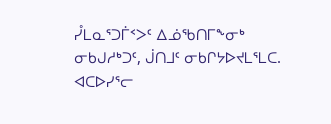ᓮᒪᓇᕐᑐᒦᑉᐳᑦ ᐃᓅᖃᑎᒥᖕᓂᒃ ᓂᑲᒍᓱᒃᑐᑦ, ᒎᑎᒧᑦ ᓂᑲᒋᔭᐅᔪᒪᕐᒪᑕ.
ᐊᑕᐅᓯᕐᓕ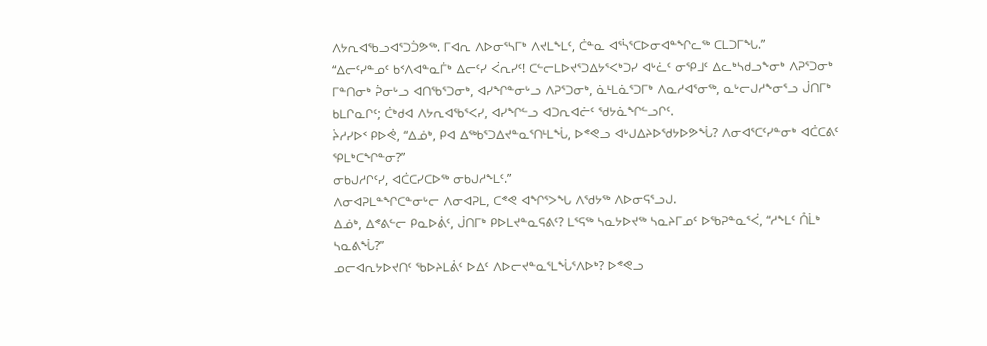ᐱᔭᕆᐊᖃᓗᐊᕐᑐᑑᕗᖅ. ᒥᐊᕆ ᐱᐅᓂᕐᓴᒥᒃ ᐱᔪᒪᖕᒪᑦ, ᑖᓐᓇ ᐊᕐᓵᕐᑕᐅᓂᐊᓐᖏᓚᖅ ᑕᒪᑐᒥᖓ.”
“ᐃᓕᑦᓯᓐᓄᑦ ᑲᑉᐱᐊᓐᓇᒦᒃ ᐃᓕᑦᓯ ᐹᕆᓯᑦ! ᑕᓪᓕᒪᐅᔪᕐᑐᐃᔭᕐᐸᒃᑐᓯ ᐊᒡᓛᑦ ᓂᕿᒧᑦ ᐃᓚᒃᓴᑯᓗᖕᓂᒃ ᐱᕈᕐᑐᓂᒃ ᒥᓐᑎᓂᒃ ᕉᓂᒡᓗ ᐊᑎᖃᕐᑐᓂᒃ, ᐊᓯᖏᓐᓂᒡᓗ ᐱᕈᕐᑐᓂᒃ, ᓈᒻᒪᓈᕐᑐᒥᒃ ᐱᓇᓱᐊᕐᓂᖅ, ᓇᒡᓕᒍᓱᖕᓂᕐᓗ ᒎᑎᒥᒃ ᑲᒪᒋᓇᒋᑦ; ᑖᒃᑯᐊ ᐱᔭᕆᐊᖃᕐᐸᓯ, ᐊᓯᖏᓪᓗ ᐊᑐᕆᐊᓖᑦ ᖁᔭᓈᖏᓪᓗᒋᑦ.
ᔩᓱᓯᐅᑉ ᑭᐅᕚ, “ᐃᓅᒃ, ᑭᐊ ᐃᖅᑲᕐᑐᐃᔪᓐᓇᕐᑎᒻᒪᖔ, ᐅᕝᕙᓗ ᐊᒡᒍᐃᔨᐅᖁᔭᐅᕗᖔ? ᐱᓂᐊᕐᑕᑦᓯᓐᓂᒃ ᐊᑖᑕᕕᑦ ᕿᒪᒃᑕᖏᓐᓂ?”
ᓂᑲᒍᓱᒋᑦᓯ, ᐊᑖᑕᓯᑕᐅᖅ ᓂᑲᒍᓱᖕᒪᑦ.”
ᐱᓂᐊᕈᒪᓐᖏᑕᓐᓂᒡᓕ ᐱᓂᐊᕈᒪ, ᑕᕝᕙ ᐊᖏᕐᐳᖓ ᐱᖁᔭᖅ ᐱᐅᓂᕋᕐᓗᒍ.
ᐃᓅᒃ, ᐃᕝᕕᓪᓕ ᑭᓇᐅᕖᑦ, ᒎᑎᒥᒃ ᑭᐅᒪᔪᓐᓇᕋᕕᑦ? ᒪᕐᕋᖅ ᓴᓇᔭᐅᔪᖅ ᓴᓇᔨᒥᓄᑦ ᐅᖃᕈᓐᓇᕐᐹ, “ᓱᖕᒪᑦ ᑍᒫᒃ ᓴᓇᕕᖔ?”
ᓄᓕᐊᕆᔭᐅᔪᑎᑦ ᖃᐅᔨᒪᕖᑦ ᐅᐃᑦ ᐱᐅᓕᔪᓐᓇᕐᒪᖔᕐᐱᐅᒃ? ᐅᕝᕙᓗ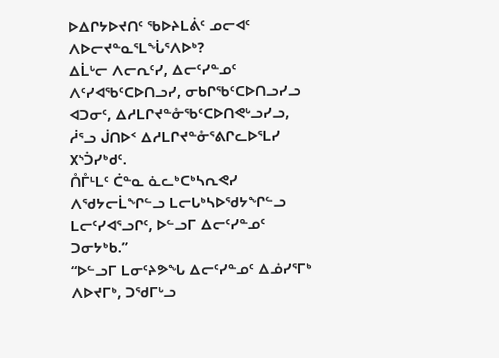ᐅᐃᒋᔭᐅᔪᑎᑦ ᖃᐅᔨᒪᕖᑦ ᓄᓕᐊᑦ ᐱᐅᓕᔪᓐᓇᕐᒪᖔᕐᐱᐅᒃ?
ᐃᒫᒡᓕ ᐱᓕᕆᑦᓯ, ᐃᓕᑦᓯᓐᓄᑦ ᐱᑦᓯᐊᖃᑦᑕᐅᑎᓗᓯ, ᓂᑲᒋᖃᑦᑕᐅᑎᓗᓯᓗ ᐊᑐᓂᑦ, ᐃᓱᒪᒋᔪᓐᓁᖃᑦᑕᐅᑎᕙᒡᓗᓯᓗ, ᓲᕐᓗ ᒎᑎᐅᑉ ᐃᓱᒪᒋᔪᓐᓁᕐᕕᒋᓚᐅᕐᒪᓯ ᙭ᔅᑑᓯᒃᑯᑦ.
ᑍᒤᒻᒪᑦ ᑖᓐᓇ ᓈᓚᒃᑕᒃᓴᕆᕙᓯ ᐱᖁᔭᓕᒫᖏᓪᓗ ᒪᓕᒐᒃᓴᐅᖁᔭᖏᓪᓗ ᒪᓕᑦᓯᐊᕐᓗᒋᑦ, ᐅᓪᓗᒥ ᐃᓕᑦᓯᓐᓄᑦ ᑐᓂᔭᒃᑲ.”
“ᐅᓪᓗᒥ ᒪᓂᑦᔨᕗᖓ ᐃᓕᑦᓯᓐᓄᑦ ᐃᓅᓯᕐᒥᒃ ᐱᐅᔪᒥᒃ, ᑐᖁᒥᒡᓗ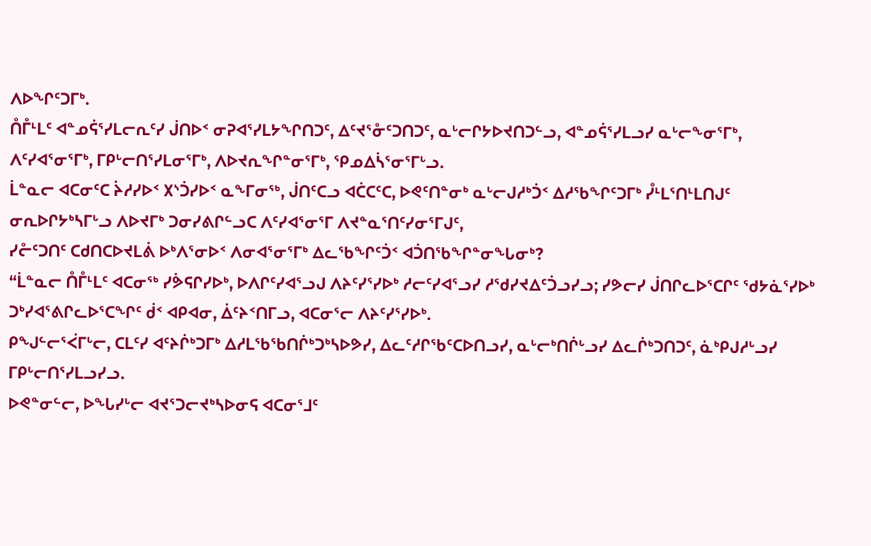ᐱᐅᖏᑦᑐᒥᒃ.
ᑍᒤᒻᒪᑦ ᐊᓐᓄᕌᕐᓯᒪᓕᕆᑦᓯ ᒎᑎᐅᑉ ᓂᕈᐊᕐᓯᒪᔭᖏᑎᑐᑦ, ᐃᑦᔪᕐᓁᑦᑐᑎᑐᑦ, ᓇᒡᓕᒋᔭᐅᔪᑎᑐᓪᓗ, ᐊᓐᓄᕌᕐᓯᒪᓗᓯ ᓇᒡᓕᖕᓂᕐᒥᒃ, ᐱᑦᓯᐊᕐᓂᕐᒥᒃ, ᒥᑭᒡᓕᑎᕐᓯᒪᓂᕐᒥᒃ, ᐱᐅᔪᕆᖏᓐᓂᕐᒥᒃ, ᕿᓄᐃᓵᕐᓂᕐᒥᒡᓗ.
ᒫᓐᓇᓕ ᐊᑕᓂᑦᑕ ᔩᓱᓯᐅᑉ ᙭ᔅᑑᓯᐅᑉ ᓇᖕᒥᓂᖅ, ᒎᑎᑦᑕᓗ ᐊᑖᑕᑦᑕ, ᐅᕙᑦᑎᓐᓂᒃ ᓇᒡᓕᒍᓱᒃᑑᑉ ᐃᓱᖃᖏᑦᑐᒥᒃ ᓮᒻᒪᕐᑎᒻᒪᑎᒍᑦ ᓂᕆᐅᒋᔭᒃᓴᒥᒡᓗ ᐱᐅᔪᒥᒃ ᑐᓂᓯᕕᒋᓪᓗᑕ ᐱᑦᓯᐊᕐᓂᕐᒥ ᐱᔪᓐᓇᕐᑎᑦᓯᓂᕐᒥᒍᑦ,
ᓯᓔᑦᑐᑎᑦ ᑕᑯᑎᑕᐅᔪᒪᕖ ᐅᒃᐱᕐᓂᐅᑉ ᐱᓂᐊᕐᓂᕐᒥᒃ ᐃᓚᖃᖏᑦᑑᑉ ᐊᑑᑎᖃᖏᓐᓂᖓᓂᒃ?
“ᒫᓐᓇᓕ ᑍᒤᒻᒪᑦ ᐊᑕᓂᖅ ᓯᕘᕋᒋᓯᐅᒃ, ᐅᐱᒋᑦᓯᐊᕐᓗᒍ ᐱᔨᑦᓯᕐᓯᐅᒃ ᓱᓕᑦᓯᐊᕐᓗᓯ ᓱᖁᓯᔪᐃᑦᑑᓗᓯᓗ; ᓯᕗᓕᓯ ᒎᑎᒋᓚᐅᕐᑕᒋᑦ ᖁᔭᓈᕐᓯᐅᒃ ᑐᒃᓯᐊᕐᕕᒋᓚᐅᕐᑕᖏᑦ ᑰᑉ ᐊᑭᐊᓂ, ᐄᑦᔨᑉᑎᒥᓗ, ᐊᑕᓂᕐᓕ ᐱᔨᑦᓯᕐᓯᐅᒃ.
ᑭᖑᓪᓕᕐᐹᒥᒡᓕ, ᑕᒪᑦᓯ ᐊᑦᔨᒌᒃᑐᒥᒃ ᐃᓱᒪᖃᖃᑎᒌᒃᑐᒃᓴᐅᕗᓯ, ᐃᓚᑦᓱᒋᖃᑦᑕᐅᑎᓗᓯ, ᓇᒡᓕᒃᑎᒌᒡᓗᓯ ᐃᓚᒌᒃᑐᑎᑐᑦ, ᓈᒃᑭᒍᓱᒡᓗᓯ ᒥᑭᒡᓕᑎᕐᓯᒪᓗᓯᓗ.
ᐅᕙᓐᓂᓪᓕ, ᐅᖓᓯᒡᓕ ᐊᔪᕐᑐᓕᔪᒃᓴᐅᓂᕋ ᐊᑕᓂᕐᒧᑦ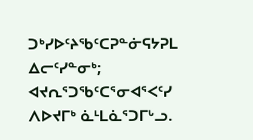ᑐᒃᓯᐅᑦᔨᖃᑦᑕᕈᓐᓃᕋᔭᕈᒪ ᐃᓕᑦᓯᓐᓂᒃ; ᐊᔪᕆᕐᑐᖃᑦᑕᕐᓂᐊᕐᐸᑦᓯ ᐱᐅᔪᒥᒃ ᓈᒻᒪᓈᕐᑐᒥᒡᓗ.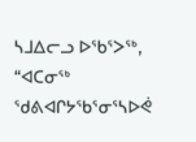ᓴᒧᐃᓕᓗ ᐅᖃᕐᐳᖅ, “ᐊᑕᓂᖅ ᖁᕕᐊᒋᔭᖃᕐᓂᕐᓴᐅᕚ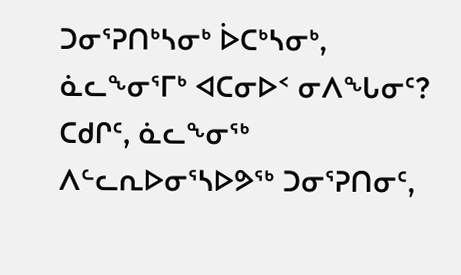ᑐᓂᕐᕈᑎᒃᓴᓂᒃ ᐆᑕᒃᓴᓂᒃ, ᓈᓚᖕᓂᕐᒥᒃ ᐊᑕᓂᐅᑉ ᓂᐱᖓᓂᑦ? ᑕᑯᒋᑦ, ᓈᓚᖕᓂᖅ ᐱᓪᓚᕆᐅᓂᕐᓴᐅᕗᖅ ᑐᓂᕐᕈᑎᓂᑦ,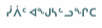ᓰᐲᑦ ᐊᖑᓴᓪᓗᖏᑕ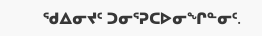ᖁᐃᓂᔪᑦ ᑐᓂᕐᕈᑕᐅᓂᖏᓐᓂᑦ.